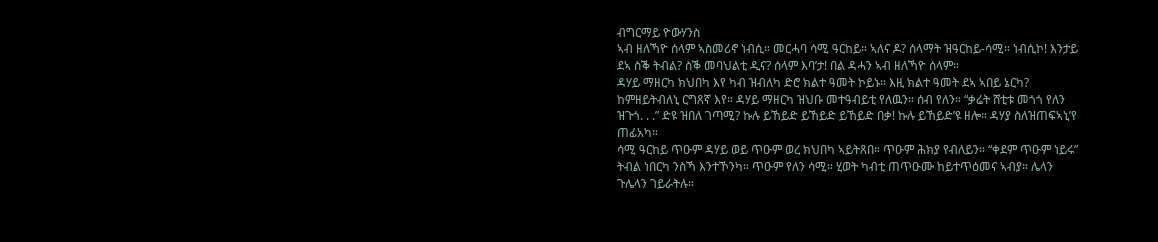ብግርማይ ዮውሃንስ
ኣብ ዘለኻዮ ሰላም ኣስመሪኖ ነብሲ። መርሓባ ሳሚ ዓርከይ። ኣለና ዶ? ሰላማት ዝዓርከይ-ሳሚ። ነብሲኮ! እንታይ ደኣ ስቕ ትብል? ስቕ መባህልቲ ዲና? ሰላም እባ’ታ! በል ዳሓን ኣብ ዘለኻዮ ሰላም።
ዳሃይ ማዘርካ ክህበካ እየ ካብ ዝብለካ ድሮ ክልተ ዓመት ኮይኑ። እዚ ክልተ ዓመት ደኣ ኣበይ ኔርካ? ከምዘይትብለኒ ርግጸኛ እየ። ዳሃይ ማዘርካ ዝህቡ መተዓብይቲ የለዉን። ሰብ የለን። “ቃሬት ሸቲቱ መጎጎ የለን ዝጉጎ. . .” ድዩ ዝበለ ገጣሚ? ኩሉ ይኸይድ ይኸይድ ይኸይድ በቃ! ኩሉ ይኸይድ’ዩ ዘሎ። ዳሃያ ስለዝጠፍኣኒ’የ ጠፊአካ።
ሳሚ ዓርከይ ጥዑም ዳሃይ ወይ ጥዑም ወረ ክህበካ ኣይትጸበ። ጥዑም ሕክያ የብለይን። “ቀደም ጥዑም ነይሩ” ትብል ነበርካ ንስኻ እንተኾንካ። ጥዑም የለን ሳሚ። ሂወት ካብቲ ጠጥዑሙ ከይተጥዕመና ኣብያ። ሌላን ጉሌላን ገይራትሉ።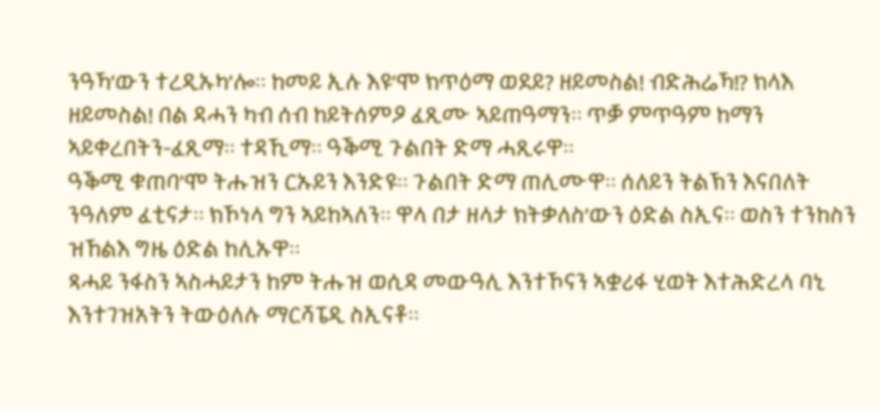ንዓኻ’ውን ተረዲኡካ’ሎ። ከመይ ኢሉ እዩ’ሞ ክጥዕማ ወደይ? ዘይመስል! ብድሕሬኻ!? ክላእ ዘይመስል! በል ዳሓን ካብ ሰብ ከይትሰምዖ ፈጺሙ ኣይጠዓማን። ጥቓ ምጥዓም ከማን ኣይቀረበትን-ፈጺማ። ተዳኺማ። ዓቕሚ ጉልበት ድማ ሓጺሩዋ።
ዓቕሚ ቁጠባ’ሞ ትሑዝን ርኡይን እንድዩ። ጉልበት ድማ ጠሊሙዋ። ሰለይን ትልኽን እናበለት ንዓለም ፈቲናታ። ክኾነላ ግን ኣይከኣለን። ዋላ በታ ዘላታ ክትቃለስ’ውን ዕድል ስኢና። ወስን ተንከስን ዝኸልእ ግዜ ዕድል ከሊኡዋ።
ጻሓይ ንፋስን ኣስሓይታን ከም ትሑዝ ወሲዳ መውዓሊ እንተኾናን ኣቋሪፋ ሂወት እተሕድረላ ባኒ እንተገዝአትን ትውዕለሉ ማርሻፔዲ ስኢናቶ።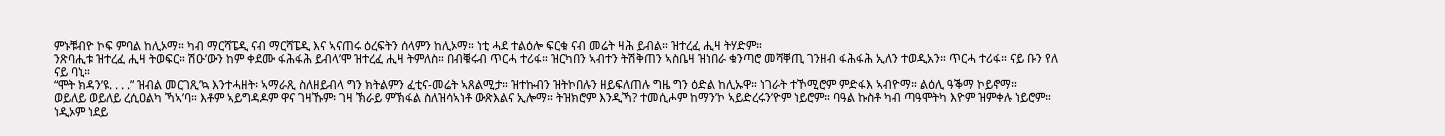ምኑቹብዮ ኮፍ ምባል ከሊኦማ። ካብ ማርሻፔዲ ናብ ማርሻፔዲ እና ኣናጠሩ ዕረፍትን ሰላምን ከሊኦማ። ነቲ ሓደ ተልዕሎ ፍርቁ ናብ መሬት ዛሕ ይብል። ዝተረፈ ሒዛ ትሃድም።
ንጽባሒቱ ዝተረፈ ሒዛ ትወፍር። ሽዑ’ውን ከም ቀደሙ ፋሕፋሕ ይብላ’ሞ ዝተረፈ ሒዛ ትምለስ። በብቑሩብ ጥርሓ ተሪፋ። ዝርካበን ኣብተን ትሽቅጠን ኣስቤዛ ዝነበራ ቁንጣሮ መሻቐጢ ገንዘብ ፋሕፋሕ ኢለን ተወዲአን። ጥርሓ ተሪፋ። ናይ ቡን የለ ናይ ባኒ።
“ሞት ክዳን’ዩ. . . .” ዝብል መርገጺ’ኳ እንተሓዘት፡ ኣማራጺ ስለዘይብላ ግን ክትልምን ፈቲና-መሬት ኣጸልሚታ። ዝተኩብን ዝትኮበሉን ዘይፍለጠሉ ግዜ ግን ዕድል ከሊኡዋ። ነገራት ተኾሚሮም ምድፋእ ኣብዮማ። ልዕሊ ዓቕማ ኮይኖማ።
ወይለይ ወይለይ ረሲዐልካ ኻኣ’ባ። እቶም ኣይግዳዶም ዋና ገዛኹም፡ ገዛ ኽራይ ምኽፋል ስለዝሳኣነቶ ውጽእልና ኢሎማ። ትዝክሮም እንዲኻ? ተመሲሖም ከማን’ኮ ኣይድረሩን’ዮም ነይሮም። ባዓል ኩስቶ ካብ ጣዓሞትካ እዮም ዝምቀሉ ነይሮም። ነዲኦም ነደይ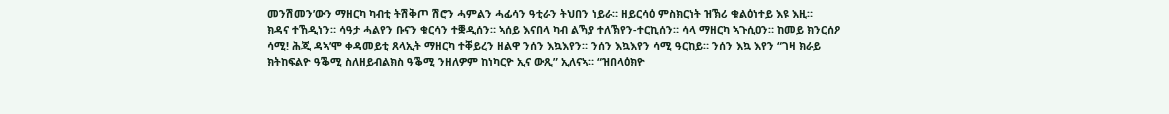መንሽመን’ውን ማዘርካ ካብቲ ትሽቅጦ ሽሮን ሓምልን ሓፊሳን ዓቲራን ትህበን ነይራ። ዘይርሳዕ ምስክርነት ዝኽሪ ቁልዕነተይ እዩ እዚ።
ክዳና ተኸዲነን። ሳዓታ ሓልየን ቡናን ቁርሳን ተቛዲሰን። ኣሰይ እናበላ ካብ ልኻያ ተለኽየን-ተርኪሰን። ሳላ ማዘርካ ኣጉሲዐን። ከመይ ክንርሰዖ ሳሚ! ሕጂ ዳኣ’ሞ ቀዳመይቲ ጸላኢት ማዘርካ ተቐይረን ዘልዋ ንሰን እኳእየን። ንሰን እኳእየን ሳሚ ዓርከይ። ንሰን እኳ እየን “ገዛ ክራይ ክትከፍልዮ ዓቕሚ ስለዘይብልክስ ዓቕሚ ንዘለዎም ከነካርዮ ኢና ውጺ” ኢለናኣ። “ዝበላዕክዮ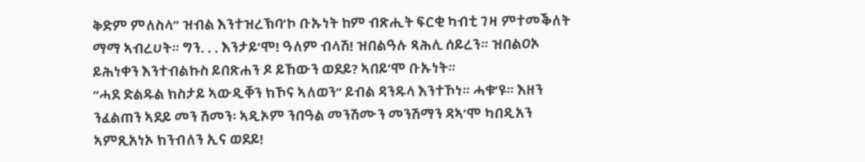ቅድም ምለስላ” ዝብል እንተዝረኽባ’ኮ ቡኡነት ከም ብጽሒት ፍርቂ ካብቲ ገዛ ምተመቕለት ማማ ኣብረሀት። ግን. . . እንታይ’ሞ! ዓለም ብላሽ! ዝበልዓሉ ጻሕሊ ሰይረን። ዝበልዐኦ ይሕነቀን እንተብልኩስ ይበጽሐን ዶ ይኸውን ወደይ? ኣበይ’ሞ ቡኡነት።
“ሓደ ድልዱል ክስታይ ኣውዲቐን ክኾና ኣለወን” ይብል ዳንዱላ እንተኾነ። ሓቁ’ዩ። እዘን ንፈልጠን ኣደይ መን ሽመን፡ ኣዲኦም ንበዓል መንሽሙን መንሽማን ዳኣ’ሞ ካበዲአን ኣምጺአነኦ ክንብለን ኢና ወደይ!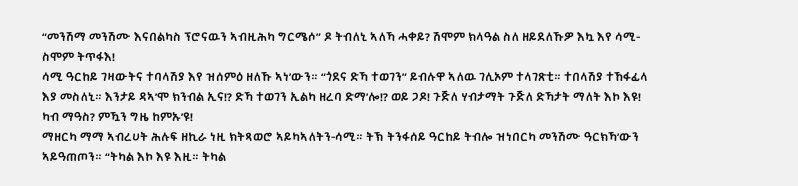“መንሽማ መንሽሙ እናበልካስ ፕሮናዉን ኣብዚሕካ ግርሜሶ” ዶ ትብለኒ ኣለኻ ሓቀይ? ሽሞም ክላዓል ስለ ዘይደለኹዎ እኳ እየ ሳሚ- ስሞም ትጥፋእ!
ሳሚ ዓርከይ ገዛውትና ተባላሽያ እየ ዝሰምዕ ዘለኹ ኣነ’ውን። “ጎደና ድኻ ተወገን” ይብሉዋ ኣለዉ ገሊኦም ተላገጽቲ። ተበላሽያ ተኸፋፊላ እያ መስለኒ። እንታይ ዳኣ’ሞ ክንብል ኢና!? ድኻ ተወገን ኢልካ ዘረባ ድማ’ሎ!? ወይ ጋዶ! ጉጅለ ሃብታማት ጉጅለ ድኻታት ማለት እኮ እዩ! ካብ ማዓስ? ምዃን ግዜ ከምኡ’ዩ!
ማዘርካ ማማ ኣብረሀት ሕሉፍ ዘኪራ ነዚ ክትጻወሮ ኣይካኣለትን-ሳሚ። ትኽ ትንፋሰይ ዓርከይ ትብሎ ዝነበርካ መንሽሙ ዓርክኻ’ውን ኣይዓጠጦን። “ትካል እኮ እዩ እዚ። ትካል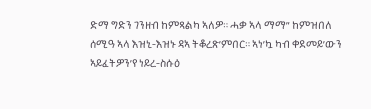ድማ ግድን ገንዘብ ከምጻልካ ኣለዎ። ሓቃ ኣላ ማማ” ከምዝበለ ሰሚዓ ኣላ እዝኒ-እዝኑ ዳኣ ትቆረጽ’ምበር። ኣነ’ኳ ካብ ቀደመይ’ውን ኣይፈትዎን’የ ነይረ-ስሱዕ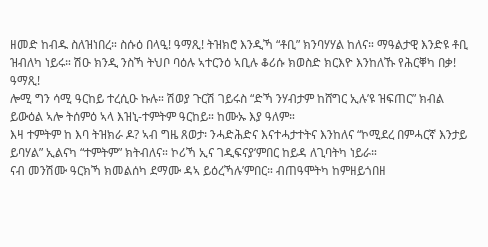ዘመድ ከብዱ ስለዝነበረ። ስሱዕ በላዒ! ዓማጺ! ትዝክሮ እንዲኻ “ቶቢ” ክንባሃሃል ከለና። ማዓልታዊ እንድዩ ቶቢ ዝብለካ ነይሩ። ሽዑ ክንዲ ንስኻ ትህቦ ባዕሉ ኣተርንዕ ኣቢሉ ቆሪሱ ክወስድ ክርእዮ እንከለኹ የሕርቐካ በቃ! ዓማጺ!
ሎሚ ግን ሳሚ ዓርከይ ተረሲዑ ኩሉ። ሽወያ ጉርሽ ገይሩስ “ድኻ ንሃብታም ከሸግር ኢሉ’ዩ ዝፍጠር” ክብል ይውዕል ኣሎ ትሰምዕ ኣላ እዝኒ-ተምትም ዓርከይ። ከሙኡ እያ ዓለም።
እዛ ተምትም ከ እባ ትዝክራ ዶ? ኣብ ግዜ ጸወታ፡ ንሓድሕድና እናተሓታተትና እንከለና “ኮሚደረ በምሓርኛ እንታይ ይባሃል” ኢልናካ “ተምትም” ክትብለና። ኮሪኻ ኢና ገዲፍናያ’ምበር ከይዳ ለጊባትካ ነይራ።
ናብ መንሽሙ ዓርክኻ ክመልሰካ ደማሙ ዳኣ ይዕረኻሉ’ምበር። ብጠዓሞትካ ከምዘይጎበዘ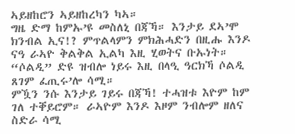ኣይዘከሮን ኣይዘከረካን ካኣ።
ግዜ ድማ ከምኡ’ዩ መስለኒ በጃኻ። እንታይ ደኣ’ሞ ክንብል ኢና!? ምጥልላምን ምክሕሓድን በዚሑ እንዶ ናዓ ራኣዮ ቅልቅል ኢልካ እዚ ሂወትና ቡኡነት። “ሶልዲ” ድዩ ዝብሎ ነይሩ እዚ በላዒ ዓርክኻ ሶልዲ ጸገም ፈጢሩ’ሎ ሳሚ።
ምዃን ንሱ እንታይ ገይሩ በጃኻ! ተሓዝቱ እዮም ከም ገለ ተቐይሮም። ራኣዮም እንዶ እዞም ንብሎም ዘለና ስድራ ሳሚ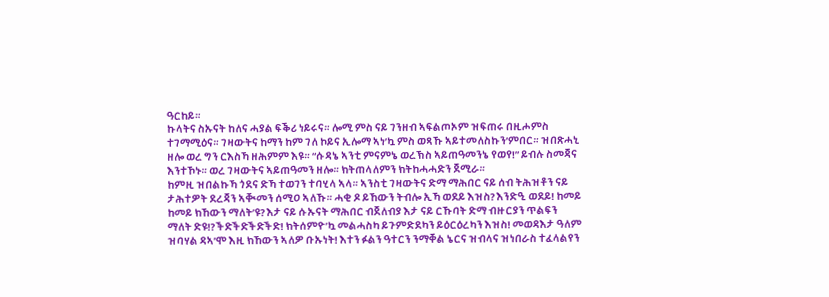ዓርከይ።
ኩላትና ስኡናት ከለና ሓያል ፍቕሪ ነይሩና። ሎሚ ምስ ናይ ገንዘብ ኣፍልጦኦም ዝፍጠሩ በዚሖምስ ተገማሚዕና። ገዛውትና ከማን ከም ገለ ኮይና ኢሎማ ኣነ’ኳ ምስ ወጻኹ ኣይተመለስኩን’ምበር። ዝበጽሓኒ ዘሎ ወረ ግን ርእስኻ ዘሕምም እዩ። “ሱዳኔ ኣንቲ ምናምኔ ወረኽስ ኣይጠዓመንኔ የወየ!” ይብሉ ስመጃና እንተኾኑ። ወረ ገዛውትና ኣይጠዓመን ዘሎ። ክትጠላለምን ክትከሓሓድን ጀሚራ።
ከምዚ ዝበልኩኻ ጎደና ድኻ ተወገን ተባሂላ ኣላ። ኣንስቲ ገዛውትና ድማ ማሕበር ናይ ሰብ ትሕዝቶን ናይ ታሕተዎት ደረጃን ኣቚመን ሰሚዐ ኣለኹ። ሓቂ ዶ ይኸውን ትብሎ ኢኻ ወደይ እዝስ? እንድዒ ወደይ! ከመይ ከመይ ክኸውን ማለት’ዩ? እታ ናይ ሱኡናት ማሕበር ብጀለብያ እታ ናይ ርኹባት ድማ ብዙርያን ጥልፍን ማለት ድዩ!? ችድችድችድችድ! ክትሰምዮ’ኳ መልሓስካ ይጉምድደካን ይዕርዕረካን እዝስ! መወዳእታ ዓለም ዝባሃል ዳኣ’ሞ እዚ ክኸውን ኣለዎ ቡኡነት! እተን ፉልን ዓተርን ንማቐል ኔርና ዝብላና ዝነበራስ ተፈላልየን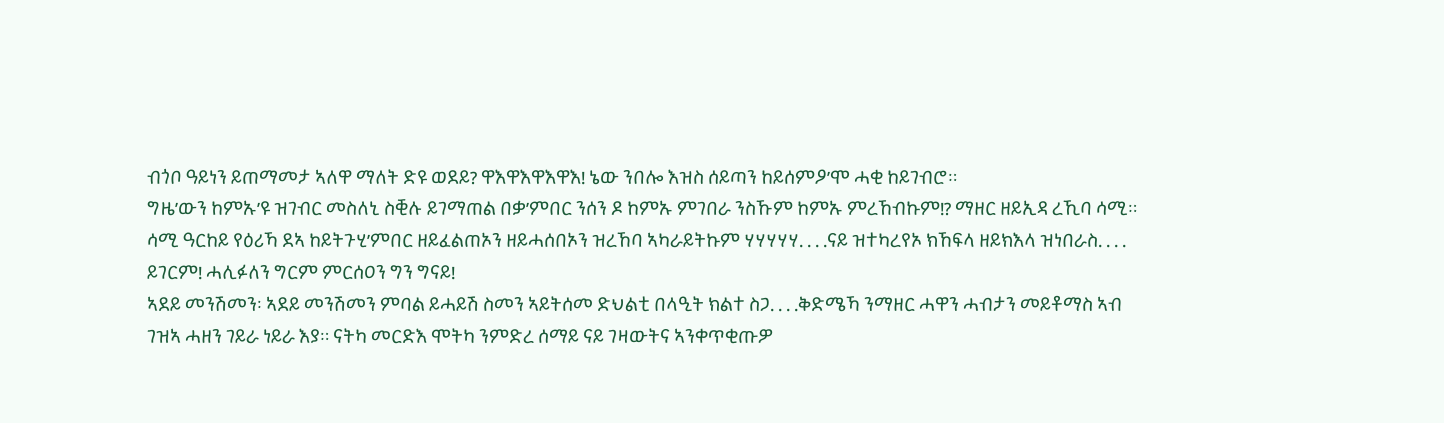ብጎቦ ዓይነን ይጠማመታ ኣለዋ ማለት ድዩ ወደይ? ዋእዋእዋእዋእ! ኔው ንበሎ እዝስ ሰይጣን ከይሰምዖ’ሞ ሓቂ ከይገብሮ።
ግዜ’ውን ከምኡ’ዩ ዝገብር መስለኒ ስቒሉ ይገማጠል በቃ’ምበር ንሰን ዶ ከምኡ ምገበራ ንስኹም ከምኡ ምረኸብኩም!? ማዘር ዘይኢዳ ረኺባ ሳሚ።
ሳሚ ዓርከይ የዕሪኻ ደኣ ከይትጉሂ’ምበር ዘይፈልጠኦን ዘይሓሰበኦን ዝረኸባ ኣካራይትኩም ሃሃሃሃሃ. . . .ናይ ዝተካረየኦ ክኸፍላ ዘይክእላ ዝነበራስ. . . . ይገርም! ሓሊፉለን ግርም ምርሰዐን ግን ግናይ!
ኣደይ መንሽመን፡ ኣደይ መንሽመን ምባል ይሓይሽ ስመን ኣይትሰመ ድህልቲ በላዒት ክልተ ስጋ. . . .ቅድሜኻ ንማዘር ሓዋን ሓብታን መይቶማስ ኣብ ገዝኣ ሓዘን ገይራ ነይራ እያ። ናትካ መርድእ ሞትካ ንምድረ ሰማይ ናይ ገዛውትና ኣንቀጥቂጡዎ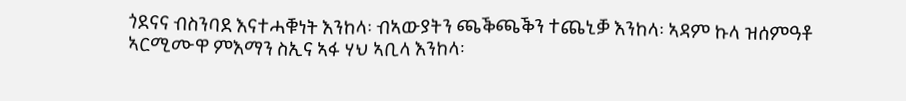ጎደናና ብስንባደ እናተሓቑነት እንከላ፡ ብኣውያትን ጫቕጫቕን ተጨኒቓ እንከላ፡ ኣዳም ኩላ ዝሰምዓቶ ኣርሚሙዋ ምእማን ስኢና ኣፋ ሃህ ኣቢላ እንከላ፡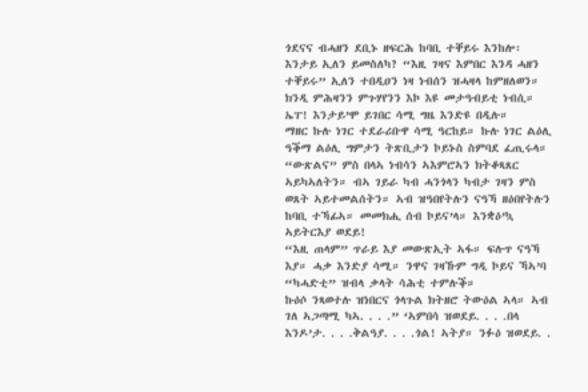ጎደናና ብሓዘን ደቢኑ ዘፍርሕ ከባቢ ተቐይሩ እንከሎ፡ እንታይ ኢለን ይመስለካ? “እዚ ገዛና እምበር እንዳ ሓዘን ተቐይሩ” ኢለን ተበዲዐን ነዛ ነብሰን ዝሓዛላ ከምዘለወን። ክንዲ ምሕዛንን ምጉሃየንን እኮ እዩ መታዓብይቲ ነብሲ። ኤፐ! እንታይ’ሞ ይገበር ሳሚ ግዜ እንድዩ በዲሉ።
ማዘር ኩሉ ነገር ተደራሪቡዋ ሳሚ ዓርከይ። ኩሉ ነገር ልዕሊ ዓቕማ ልዕሊ ግምታን ትጽቢታን ኮይኑስ ስምባደ ፈጢሩላ። “ውጽልና” ምስ በላኣ ነብሳን ኣእምሮኣን ክትቆጻጸር ኣይካኣለትን። ብኣ ገይራ ካብ ሓንጎላን ካብታ ገዛን ምስ ወጸት ኣይተመልሰትን። ኣብ ዝዓበየትሉን ናዓኻ ዘዕበየትሉን ከባቢ ተኻፊኣ። መመክሒ ሰብ ኮይና’ላ። እንቋዕ’ኳ ኣይትርእያ ወደይ!
“እዚ ጠላም” ጥራይ እያ መውጽኢት ኣፋ። ፍሉጥ ናዓኻ እያ። ሓቃ እንድያ ሳሚ። ንዋና ገዛኹም ግዲ ኮይና ኻኣ’ባ “ካሓድቲ” ዝብላ ቃላት ሳሕቲ ተምሉቕ።
ኩዕሶ ንጻወተሉ ዝነበርና ጎላጉል ክትዘሮ ትውዕል ኣላ። ኣብ ገለ ኣጋጣሚ ካኣ. . . .” ‘ኣምበሳ ዝወደይ. . . .በላ እንዶ’ታ. . . .ቅልዓያ. . . .ጎል! ኣትያ። ንፉዕ ዝወደይ. .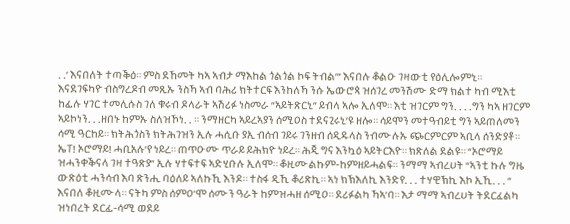. .’ እናበለት ተጣቕዕ። ምስ ደኸመት ካኣ ኣብታ ማእከል ጎልጎል ኮፍ ትብል’” እናበሉ ቆልዑ ገዛውቲ የዕሊሎምኒ።
እናደገፍካዮ ብስግረዶብ መጺኡ ንስኻ ኣብ ባሕሪ ክትተርፍ እንከለኻ ንሱ ኤውሮጳ ዝሰገረ መንሽሙ ድማ ክልተ ካብ ሚእቲ ከፊሉ ሃገር ተመሊሱስ ገለ ቁሩብ ዶላራት ኣሽሪፉ ነስመራ “ኣይትጽርኒ” ይብላ ኣሎ ኢለሞ። እቲ ዝገርም ግን. . . .ግን ካኣ ዘገርም ኣይኮነን. . .ዘበኑ ከምኡ ስለዝኾነ. . ። ንማዘርካ ኣይረኣያን ሰሚዐስ ተደናጊሩኒ’ዩ ዘሎ። ሳይሞን መተዓብይቲ ግን ኣይጠለመን ሳሚ ዓርከይ። ክትሕጎስን ክትሕገዝን ኢሉ ሓሲቡ ያኢ ብሰብ ገይሩ ገንዘብ ሰዲዱላስ ንብሙሉኡ ጭርምርም ኣቢላ ሰንድያቶ። ኤፐ! ኦሮማይ! ሓቢአሉ’የ ነይረ። ጠጥዑሙ ጥራይ ይሕክዮ ነይረ። ሕጂ ግና እንኳዕ ኣይትርእዮ። ክጽለል ደልዩ። “ኦሮማይ ዝሓንቀቕናላ ገዛ ተዓጽያ” ኢሉ ሃተፍተፍ ኣድሂቡሉ ኢለሞ። ቆዚሙልኩም-ከምዘይሓልፍ። ንማማ ኣብረሀት “ኣንቲ ኩሉ ግዜ ውጽዕቲ ሓንሳብ እባ ጽንሒ ባዕለይ ኣለኩኺ እንዶ። ተስፋ ዲኺ ቆሪጽኪ። ኣነ ክኽእለኪ እንድየ. . . ተሃዊኽኪ እኮ ኢኺ. . . “ እናበለ ቆዚሙላ። ናትካ ምስ ሰምዐ’ሞ ሰሙን ዓራት ከምዝሓዘ ሰሚዐ። ደሪፉልካ ኻኣ’ባ። እታ ማማ ኣብረሀት ትደርፈልካ ዝነበረት ደርፊ-ሳሚ ወደይ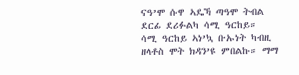ናዓ’ሞ ሱዋ ኣዴኻ ጣዓሞ ትብል ደርፊ ደሪፉልካ ሳሚ ዓርከይ።
ሳሚ ዓርከይ ኣነ’ኳ ቡኡነት ካብዚ ዘላቶስ ሞት ክዳን’ዩ ምበልኩ። ማማ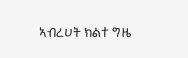ኣብረሀት ክልተ ግዜ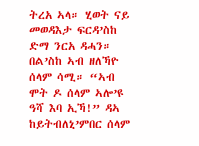ትረአ ኣላ። ሂወት ናይ መወዳእታ ፍርዳ’ስከ ድማ ንርአ ዳሓን። በል’ስከ ኣብ ዘለኻዮ ሰላም ሳሚ። “ኣብ ሞት ዶ ሰላም ኣሎ’ዩ ዓሻ እባ ኢኻ!” ዳኣ ከይትብለኒ’ምበር ሰላም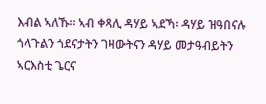እብል ኣለኹ። ኣብ ቀጻሊ ዳሃይ ኣደኻ፡ ዳሃይ ዝዓበናሉ ጎላጉልን ጎደናታትን ገዛውትናን ዳሃይ መታዓብይትን ኣርእስቲ ጌርና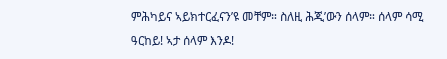ምሕካይና ኣይክተርፈናን’ዩ መቸም። ስለዚ ሕጂ’ውን ሰላም። ሰላም ሳሚ ዓርከይ! ኣታ ሰላም እንዶ!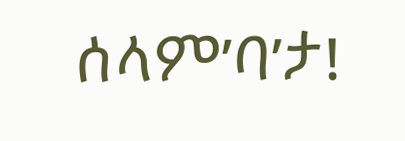ሰላም’ባ’ታ!